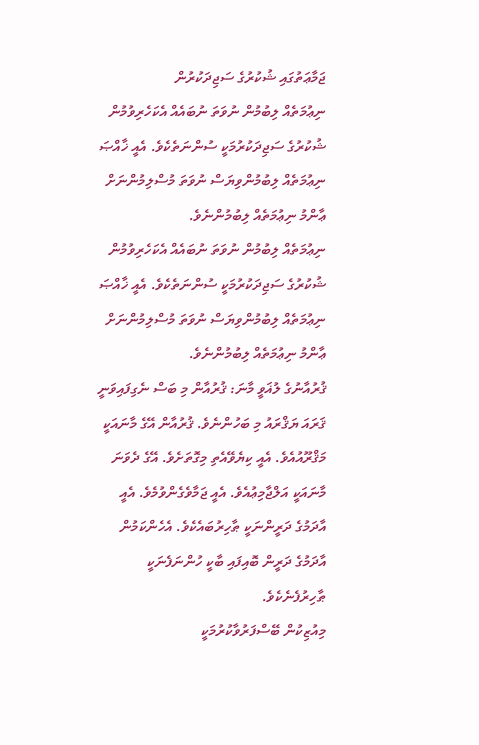ޖަމާޢަތުގައި ޝުކުރުގެ ސަޖިދަކުރުން
ނިޢުމަތެއް ލިބުމުން ނުވަތަ ނުބައެއް އެކަހެރިވުމުން ޝުކުރުގެ ސަޖިދަކުރުމަކީ ސުންނަތެކެވެ. އެއީ ޚާއްޞަ ނިޢުމަތެއް ލިބުމުންވިޔަސް ނުވަތަ މުސްލިމުންނަށް ޢާންމު ނިޢުމަތެއް ލިބުމުންނެވެ.
ނިޢުމަތެއް ލިބުމުން ނުވަތަ ނުބައެއް އެކަހެރިވުމުން ޝުކުރުގެ ސަޖިދަކުރުމަކީ ސުންނަތެކެވެ. އެއީ ޚާއްޞަ ނިޢުމަތެއް ލިބުމުންވިޔަސް ނުވަތަ މުސްލިމުންނަށް ޢާންމު ނިޢުމަތެއް ލިބުމުންނެވެ.
ޤުރުއާނުގެ ލުޣަވީ މާނަ: ޤުރުއާން މި ބަސް ނެގިފައިވަނީ ޤަރައަ ޔަޤްރައު މި ބަހުންނެވެ. ޤުރުއާން އޭގެ މާނައަކީ މަޤްރޫއުއެވެ. އެއީ ކިޔެވޭއެތި މިގޮތަށެވެ. އޭގެ ދެވަނަ މާނައަކީ އަލްޖާމިޢުއެވެ. އެއީ ޖަމާވެގެންވުމެވެ. އެއީ
އާދަމުގެ ދަރީންނަކީ ޠާހިރުބައެކެވެ. އެހެންކަމުން އާދަމުގެ ދަރީން ބޮއިފައި ބާކީ ހުންނަފެނަކީ ޠާހިރުފެނެކެވެ.
މިއުޒިކުން ބޭސްފަރުވާކުރުމަކީ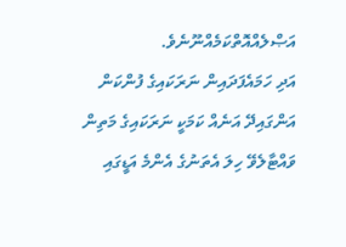އަޞްލެއްއޮތްކަމެއްނޫނެވެ.
އަދި ހަމައެފަދައިން ނަރަކައިގެ ފުންކަން އަންގައިދޭ އަނެއް ކަމަކީ ނަރަކައިގެ މަތިން ވައްޓާލެވޭ ހިލަ އެތަނުގެ އެންމެ އަޑީގައި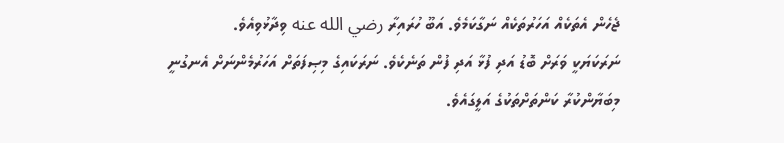ޖެހެން އެތަކެއް އަހަރުތަކެއް ނަގާކަމެވެ. އަބޫ ހުރައިރާ رضي الله عنه ވިދާޅުވިއެވެ.
ނަރަކަޔަކީ ވަރަށް ބޮޑު އަދި ފުޅާ އަދި ފުން ތަނެކެވެ. ނަރަކައިގެ މިޞިފަތަށް އަހަރުމެންނަށް އެނގުނީ މިބަޔާންކުރާ ކަންތަށްތަކުގެ އަލީގައެވެ.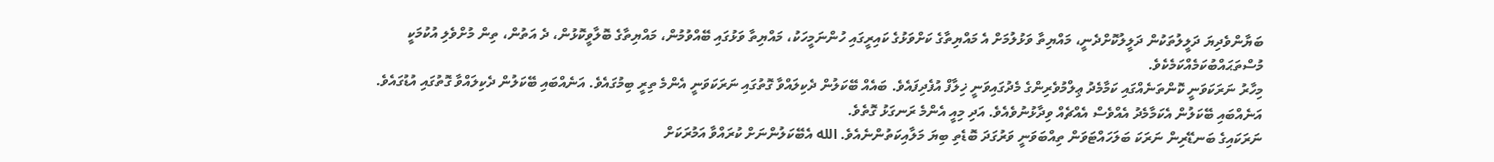ބަޔާންވެދިޔަ ދަލީލުތަކުން ދަލީލުކޮށްދެނީ، މައްޔިތާ ވަޅުލުމަށް އެ މައްޔިތާގެ ކަށްވަޅުގެ ކައިރީގައި ހުންނަމީހަކު، މައްޔިތާ ވަޅުގައި ބޭއްވުމުން، މައްޔިތާގެ ބޮލާވީކޮޅުން، ދެ އަތުން، ތިން މުށްވެލި އުކުމަކީ މުސްތަޙައްބުކަމެއްކަމެކެވެ.
މިހާރު ނަރަކަވަނީ ކޮންތަނެއްގައި ކަމާމެދު ޢިލްމުވެރިންގެ މެދުގައިވަނީ ޚިލާފް އުފެދިފައެވެ. ބައެއް ބޭކަލުން ދެކިލައްވާ ގޮތުގައި ނަރަކަވަނީ އެންމެ ތިރީ ބިމުގައެވެ. އަނެއްބައި ބޭކަލުން ދެކިލައްވާ ގޮތުގައި އުޑުގައެވެ. އަނެއްބައި ބޭކަލުން އެކަމާމެދު އެއްވެސް އެއްޗެއް ވިދާޅުނުވެއެވެ. އަދި މިއީ އެންމެ ރަނގަޅު ގޮތެވެ.
ނަރަކައިގެ ބަނޑޭރިން ނަރަކަ ބަލަހައްޓަވަން ތިއްބަވަނީ ވަރުގަދަ ބޮޑެތި ބިޔަ މަލާއިކަތުންނެއެވެ. الله އެބޭކަލުންނަށް ކުރައްވާ އަމުރަކަށް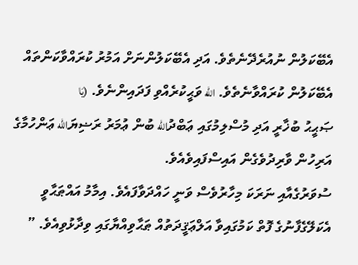އެބޭކަލުން ނުއުރެދޭނެތެވެ. އަދި އެބޭކަލުންނަށް އަމުރު ކުރައްވާކަންތައް އެބޭކަލުން ކުރައްވާނެތެވެ. الله ވަޙީކުރެއްވި ފަދައިންނެވެ. (يَا
ޞަޙީޙު ބުޚާރީ އަދި މުސްލިމުގައި ޢަބްދުالله ބުން ޢުމަރު ރަޟިޔަالله ޢަންހުމާގެ އަރިހުން ވާރިދުވެގެން އައިސްފައިވެއެވެ.
ސުވަރުގެއާއި ނަރަކަ މިހާރުވެސް ވަނީ ހައްދަވާފައެވެ. އިމާމު އައްޠަޙާވީ އެކަލޭގެފާނުގެ ފޮތް ކަމުގައިވާ އަލްޢަޤީދަތުއް ޠަޙާވިއްޔާގައި ވިދާޅުވިއެވެ. ”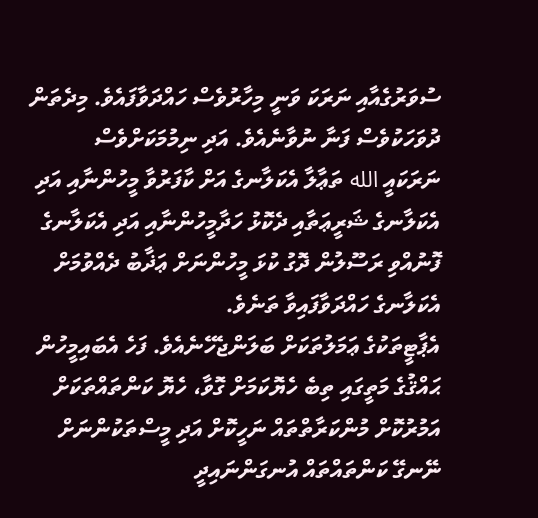ސުވަރުގެއާއި ނަރަކަ ވަނީ މިހާރުވެސް ހައްދަވާފައެވެ. މިދެތަން ދުވަހަކުވެސް ފަނާ ނުވާނެއެވެ. އަދި ނިމުމަކަށްވެސް
ނަރަކައީ الله ތަޢާލާ އެކަލާނގެ އަށް ކާފަރުވާ މީހުންނާއި އަދި އެކަލާނގެ ޝަރީޢަތާއި ދެކޮޅު ހަދާމީހުންނާއި އަދި އެކަލާނގެ ފޮނުއްވި ރަސޫލުން ދޮގު ކުޅަ މީހުންނަށް ޢަޛާބު ދެއްވުމަށް އެކަލާނގެ ހައްދަވާފައިވާ ތަނެވެ.
އެޕާޓީތަކުގެ ޢަމަލުތަކަށް ބަލަންޖެހޭނެއެވެ. ފަހެ އެބައިމީހުން ޙައްޤުގެ މަތީގައި ތިބެ ހެޔޮކަމަށް ގޮވާ، ހެޔޮ ކަންތައްތަކަށް އަމުރުކޮށް މުންކަރާތްތައް ނަހީކޮށް އަދި މީސްތަކުންނަށް ނޭނގޭ ކަންތައްތައް އުނގަންނައިދީ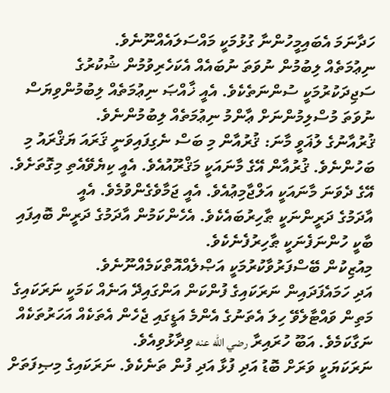ހަދާނަމަ އެބައިމީހުންނާ ގުޅުމަކީ މައްސަލައެއްނޫނެވެ.
ނިޢުމަތެއް ލިބުމުން ނުވަތަ ނުބައެއް އެކަހެރިވުމުން ޝުކުރުގެ ސަޖިދަކުރުމަކީ ސުންނަތެކެވެ. އެއީ ޚާއްޞަ ނިޢުމަތެއް ލިބުމުންވިޔަސް ނުވަތަ މުސްލިމުންނަށް ޢާންމު ނިޢުމަތެއް ލިބުމުންނެވެ.
ޤުރުއާނުގެ ލުޣަވީ މާނަ: ޤުރުއާން މި ބަސް ނެގިފައިވަނީ ޤަރައަ ޔަޤްރައު މި ބަހުންނެވެ. ޤުރުއާން އޭގެ މާނައަކީ މަޤްރޫއުއެވެ. އެއީ ކިޔެވޭއެތި މިގޮތަށެވެ. އޭގެ ދެވަނަ މާނައަކީ އަލްޖާމިޢުއެވެ. އެއީ ޖަމާވެގެންވުމެވެ. އެއީ
އާދަމުގެ ދަރީންނަކީ ޠާހިރުބައެކެވެ. އެހެންކަމުން އާދަމުގެ ދަރީން ބޮއިފައި ބާކީ ހުންނަފެނަކީ ޠާހިރުފެނެކެވެ.
މިއުޒިކުން ބޭސްފަރުވާކުރުމަކީ އަޞްލެއްއޮތްކަމެއްނޫނެވެ.
އަދި ހަމައެފަދައިން ނަރަކައިގެ ފުންކަން އަންގައިދޭ އަނެއް ކަމަކީ ނަރަކައިގެ މަތިން ވައްޓާލެވޭ ހިލަ އެތަނުގެ އެންމެ އަޑީގައި ޖެހެން އެތަކެއް އަހަރުތަކެއް ނަގާކަމެވެ. އަބޫ ހުރައިރާ رضي الله عنه ވިދާޅުވިއެވެ.
ނަރަކަޔަކީ ވަރަށް ބޮޑު އަދި ފުޅާ އަދި ފުން ތަނެކެވެ. ނަރަކައިގެ މިޞިފަތަށް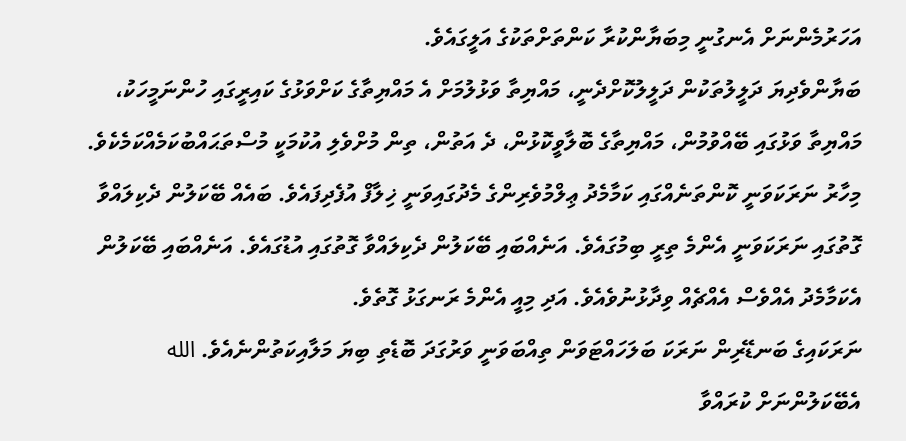އަހަރުމެންނަށް އެނގުނީ މިބަޔާންކުރާ ކަންތަށްތަކުގެ އަލީގައެވެ.
ބަޔާންވެދިޔަ ދަލީލުތަކުން ދަލީލުކޮށްދެނީ، މައްޔިތާ ވަޅުލުމަށް އެ މައްޔިތާގެ ކަށްވަޅުގެ ކައިރީގައި ހުންނަމީހަކު، މައްޔިތާ ވަޅުގައި ބޭއްވުމުން، މައްޔިތާގެ ބޮލާވީކޮޅުން، ދެ އަތުން، ތިން މުށްވެލި އުކުމަކީ މުސްތަޙައްބުކަމެއްކަމެކެވެ.
މިހާރު ނަރަކަވަނީ ކޮންތަނެއްގައި ކަމާމެދު ޢިލްމުވެރިންގެ މެދުގައިވަނީ ޚިލާފް އުފެދިފައެވެ. ބައެއް ބޭކަލުން ދެކިލައްވާ ގޮތުގައި ނަރަކަވަނީ އެންމެ ތިރީ ބިމުގައެވެ. އަނެއްބައި ބޭކަލުން ދެކިލައްވާ ގޮތުގައި އުޑުގައެވެ. އަނެއްބައި ބޭކަލުން އެކަމާމެދު އެއްވެސް އެއްޗެއް ވިދާޅުނުވެއެވެ. އަދި މިއީ އެންމެ ރަނގަޅު ގޮތެވެ.
ނަރަކައިގެ ބަނޑޭރިން ނަރަކަ ބަލަހައްޓަވަން ތިއްބަވަނީ ވަރުގަދަ ބޮޑެތި ބިޔަ މަލާއިކަތުންނެއެވެ. الله އެބޭކަލުންނަށް ކުރައްވާ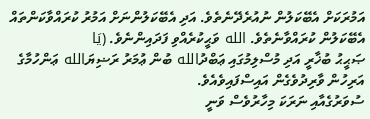އަމުރަކަށް އެބޭކަލުން ނުއުރެދޭނެތެވެ. އަދި އެބޭކަލުންނަށް އަމުރު ކުރައްވާކަންތައް އެބޭކަލުން ކުރައްވާނެތެވެ. الله ވަޙީކުރެއްވި ފަދައިންނެވެ. (يَا
ޞަޙީޙު ބުޚާރީ އަދި މުސްލިމުގައި ޢަބްދުالله ބުން ޢުމަރު ރަޟިޔަالله ޢަންހުމާގެ އަރިހުން ވާރިދުވެގެން އައިސްފައިވެއެވެ.
ސުވަރުގެއާއި ނަރަކަ މިހާރުވެސް ވަނީ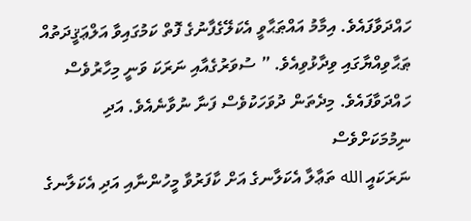ހައްދަވާފައެވެ. އިމާމު އައްޠަޙާވީ އެކަލޭގެފާނުގެ ފޮތް ކަމުގައިވާ އަލްޢަޤީދަތުއް ޠަޙާވިއްޔާގައި ވިދާޅުވިއެވެ. ” ސުވަރުގެއާއި ނަރަކަ ވަނީ މިހާރުވެސް ހައްދަވާފައެވެ. މިދެތަން ދުވަހަކުވެސް ފަނާ ނުވާނެއެވެ. އަދި ނިމުމަކަށްވެސް
ނަރަކައީ الله ތަޢާލާ އެކަލާނގެ އަށް ކާފަރުވާ މީހުންނާއި އަދި އެކަލާނގެ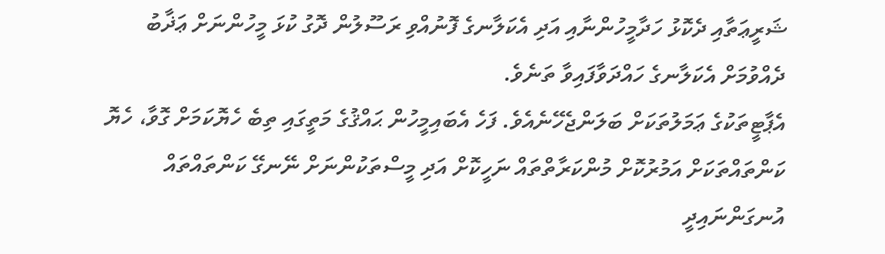ޝަރީޢަތާއި ދެކޮޅު ހަދާމީހުންނާއި އަދި އެކަލާނގެ ފޮނުއްވި ރަސޫލުން ދޮގު ކުޅަ މީހުންނަށް ޢަޛާބު ދެއްވުމަށް އެކަލާނގެ ހައްދަވާފައިވާ ތަނެވެ.
އެޕާޓީތަކުގެ ޢަމަލުތަކަށް ބަލަންޖެހޭނެއެވެ. ފަހެ އެބައިމީހުން ޙައްޤުގެ މަތީގައި ތިބެ ހެޔޮކަމަށް ގޮވާ، ހެޔޮ ކަންތައްތަކަށް އަމުރުކޮށް މުންކަރާތްތައް ނަހީކޮށް އަދި މީސްތަކުންނަށް ނޭނގޭ ކަންތައްތައް އުނގަންނައިދީ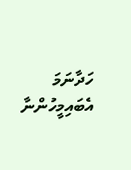ހަދާނަމަ އެބައިމީހުންނާ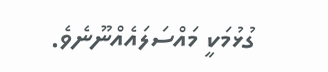ގުޅުމަކީ މައްސަލައެއްނޫނެވެ.